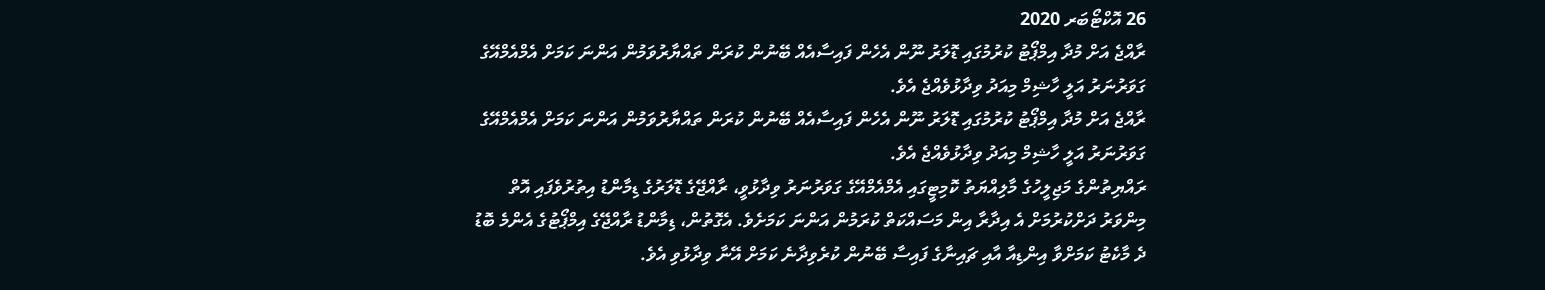26 އޮކްޓޯބަރ 2020
ރާއްޖެ އަށް މުދާ އިމްޕޯޓު ކުރުމުގައި ޑޮލަރު ނޫން އެހެން ފައިސާއެއް ބޭނުން ކުރަން ތައްޔާރުވަމުން އަންނަ ކަމަށް އެމްއެމްއޭގެ ގަވަރުނަރު އަލީ ހާޝިމް މިއަދު ވިދާޅުވެއްޖެ އެވެ.
ރާއްޖެ އަށް މުދާ އިމްޕޯޓު ކުރުމުގައި ޑޮލަރު ނޫން އެހެން ފައިސާއެއް ބޭނުން ކުރަން ތައްޔާރުވަމުން އަންނަ ކަމަށް އެމްއެމްއޭގެ ގަވަރުނަރު އަލީ ހާޝިމް މިއަދު ވިދާޅުވެއްޖެ އެވެ.
ރައްޔިތުންގެ މަޖިލީހުގެ މާލިއްޔަތު ކޮމިޓީގައި އެމްއެމްއޭގެ ގަވަރުނަރު ވިދާޅުވީ، ރާއްޖޭގެ ޑޮލަރުގެ ޑިމާންޑު އިތުރުވެފައި އޮތް މިންވަރު ދަށްކުރުމަށް އެ އިދާރާ އިން މަސައްކަތް ކުރަމުން އަންނަ ކަމަށެވެ. އެގޮތުން، ޑިމާންޑު ރާއްޖޭގެ އިމްޕޯޓުގެ އެންމެ ބޮޑު ދެ މާކެޓު ކަމަށްވާ އިންޑިއާ އާއި ޗައިނާގެ ފައިސާ ބޭނުން ކުރެވިދާނެ ކަމަށް އޭނާ ވިދާޅުވި އެވެ.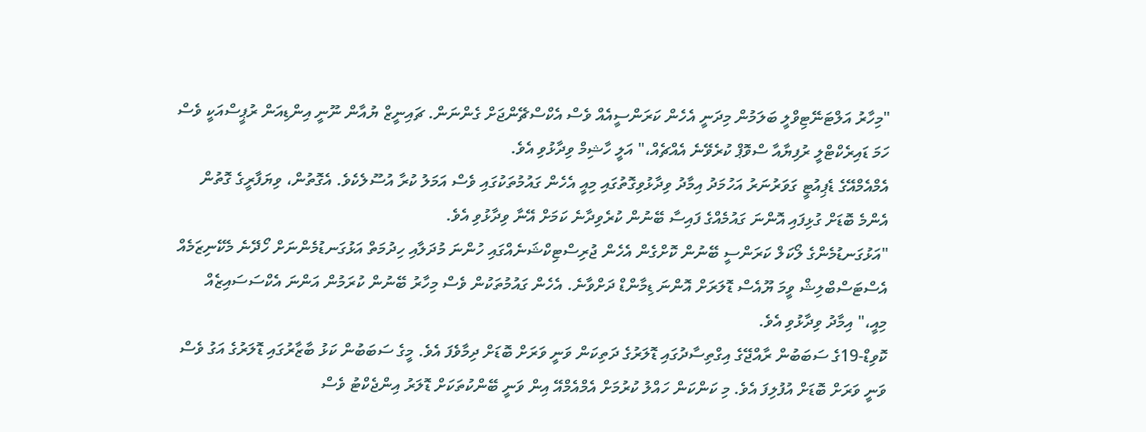"މިހާރު އަލްޓަނޭޓިވްލީ ބަލަމުން މިދަނީ އެހެން ކަރަންސީއެއް ވެސް އެކްސްޗޭންޖަށް ގެންނަން. ޗައިނީޒް ޔުއާން ނޫނީ އިންޑިއަން ރުޕީސްއަކީ ވެސް ހަމަ ޑައިރެކްޓްލީ ރުފިޔާއާ ސްވޮޕް ކުރެވޭނެ އެއްޗެއް،" އަލީ ހާޝިމް ވިދާޅުވި އެވެ.
އެމްއެމްއޭގެ ޑެޕިއުޓީ ގަވަރުނަރު އަހުމަދު އިމާދު ވިދާޅުވިގޮތުގައި މިއީ އެހެން ގައުމުތަކުގައި ވެސް އަމަލު ކުރާ އުސޫލެކެވެ. އެގޮތުން، ވިޔަފާރީގެ ގޮތުން އެންމެ ބޮޑަށް ގުޅިފައި އޮންނަ ގައުމެއްގެ ފައިސާ ބޭނުން ކުރެވިދާނެ ކަމަށް އޭނާ ވިދާޅުވި އެވެ.
"އަޅުގަނޑުމެންގެ ލޯކަލް ކަރަންސީ ބޭނުން ކޮށްގެން އެހެން ޖުރިސްޓިކްޝަނެއްގައި ހުންނަ މުދަލާއި ހިދުމަތް އަޅުގަނޑުމެންނަށް ހޯދޭނެ މެކޭނިޒަމެއް އެސްޓަސްބްލިޝް ވީމަ ޔޫއެސް ޑޮލަރަށް އޮންނަ ޑިމާންޑް ދަށްވާނެ. އެހެން ގައުމުތަކުން ވެސް މިހާރު ބޭނުން ކުރަމުން އަންނަ އެކްސަސައިޒެއް މިއީ،" އިމާދު ވިދާޅުވި އެވެ.
ކޮވިޑް-19ގެ ސަބަބުން ރާއްޖޭގެ އިގްތިސާދުގައި ޑޮލަރުގެ ދަތިކަން ވަނީ ވަރަށް ބޮޑަށް ދިމާވެފަ އެވެ. މީގެ ސަބަބުން ކަޅު ބާޒާރުގައި ޑޮލަރުގެ އަގު ވެސް ވަނީ ވަރަށް ބޮޑަށް އުފުލިފަ އެވެ. މި ކަންކަން ހައްލު ކުރުމަށް އެމްއެމްއޭ އިން ވަނީ ބޭންކުތަކަށް ޑޮލަރު އިންޖެކްޓު ވެސް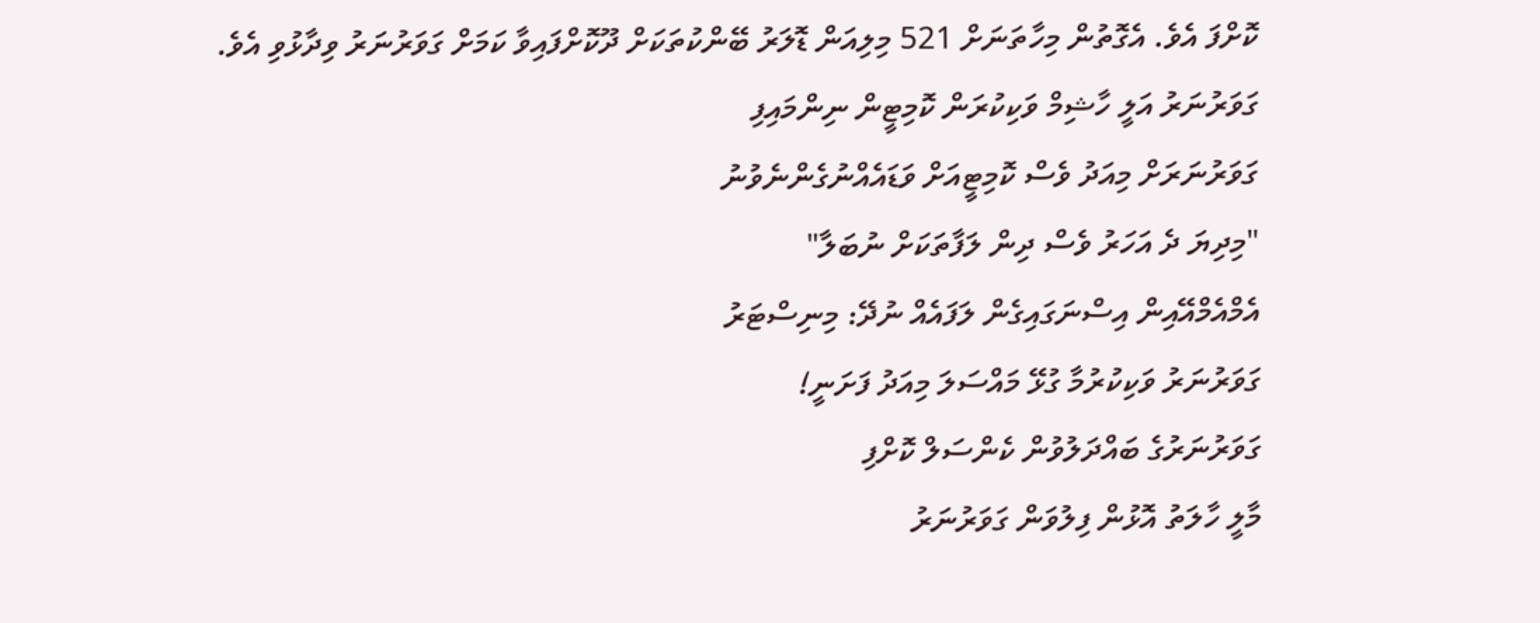ކޮށްފަ އެވެ. އެގޮތުން މިހާތަނަށް 521 މިލިއަން ޑޮލަރު ބޭންކުތަކަށް ދޫކޮށްފައިވާ ކަމަށް ގަވަރުނަރު ވިދާޅުވި އެވެ.
ގަވަރުނަރު އަލީ ހާޝިމް ވަކިކުރަން ކޮމިޓީން ނިންމައިފި
ގަވަރުނަރަށް މިއަދު ވެސް ކޮމިޓީއަށް ވަޑައެއްނުގެންނެވުނު
"މިދިޔަ ދެ އަހަރު ވެސް ދިން ލަފާތަކަށް ނުބަލާ"
އެމްއެމްއޭއިން އިސްނަގައިގެން ލަފައެއް ނުދޭ: މިނިސްޓަރު
ގަވަރުނަރު ވަކިކުރުމާ ގުޅޭ މައްސަލަ މިއަދު ފަށަނީ!
ގަވަރުނަރުގެ ބައްދަލުވުން ކެންސަލް ކޮށްފި
މާލީ ހާލަތު އޮޅުން ފިލުވަން ގަވަރުނަރު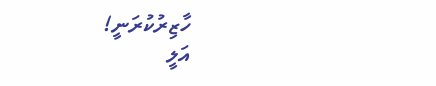ހާޒިރުކުރަނީ!
އަލީ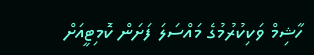ހާޝިމް ވަކިކުރުމުގެ މައްސަލަ ފަށަން ކޮމިޓީއަށް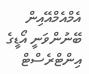އެމްއެމްއޭއިން ބޭނުންވަނީ އޯޑީގެ އިންޓްރެސްޓް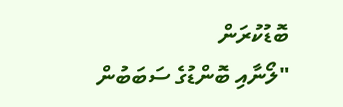ބޮޑުކުރަން
"ލޯނާއި ބޮންޑުގެ ސަބަބުން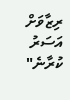ރިޒާވަށް އަސަރު ކުރާނެ"